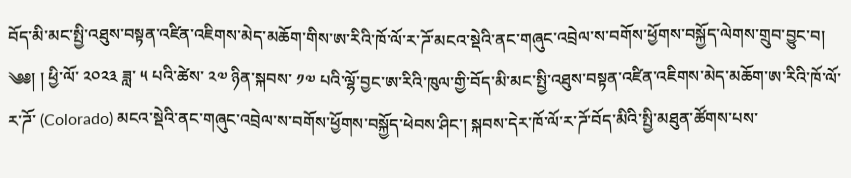བོད་མི་མང་སྤྱི་འཐུས་བསྟན་འཛིན་འཇིགས་མེད་མཆོག་གིས་ཨ་རིའི་ཁོ་ལོ་ར་ཌོ་མངའ་སྡེའི་ནང་གཞུང་འབྲེལ་ས་བགོས་ཕྱོགས་བསྐྱོད་ལེགས་གྲུབ་བྱུང་བ།
༄༅། ། ཕྱི་ལོ་ ༢༠༢༣ ཟླ་ ༥ པའི་ཚེས་ ༢༧ ཉིན་སྐབས་ ༡༧ པའི་ལྷོ་བྱང་ཨ་རིའི་ཁུལ་གྱི་བོད་མི་མང་སྤྱི་འཐུས་བསྟན་འཛིན་འཇིགས་མེད་མཆོག་ཨ་རིའི་ཁོ་ལོ་ར་ཌོ་ (Colorado) མངའ་སྡེའི་ནང་གཞུང་འབྲེལ་ས་བགོས་ཕྱོགས་བསྐྱོད་ཕེབས་ཤིང་། སྐབས་དེར་ཁོ་ལོ་ར་ཌོ་བོད་མིའི་སྤྱི་མཐུན་ཚོགས་པས་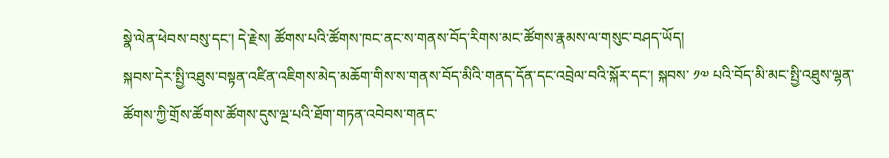སྣེ་ལེན་ཕེབས་བསུ་དང་། དེ་རྗེས། ཚོགས་པའི་ཚོགས་ཁང་ནང་ས་གནས་བོད་རིགས་མང་ཚོགས་རྣམས་ལ་གསུང་བཤད་ཡོད།
སྐབས་དེར་སྤྱི་འཐུས་བསྟན་འཛིན་འཇིགས་མེད་མཆོག་གིས་ས་གནས་བོད་མིའི་གནད་དོན་དང་འབྲེལ་བའི་སྐོར་དང་། སྐབས་ ༡༧ པའི་བོད་མི་མང་སྤྱི་འཐུས་ལྷན་ཚོགས་ཀྱི་གྲོས་ཚོགས་ཚོགས་དུས་ལྔ་པའི་ཐོག་གཏན་འབེབས་གནང་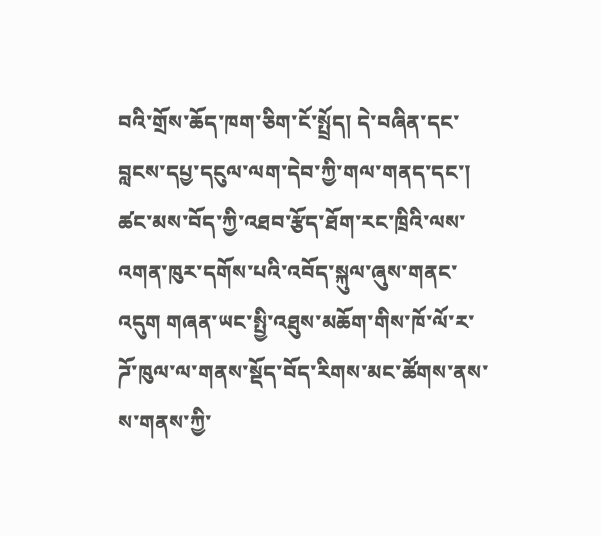བའི་གྲོས་ཆོད་ཁག་ཅིག་ངོ་སྤྲོད། དེ་བཞིན་དང་བླངས་དཔྱ་དངུལ་ལག་དེབ་ཀྱི་གལ་གནད་དང་། ཚང་མས་བོད་ཀྱི་འཐབ་རྩོད་ཐོག་རང་ཁྲིའི་ལས་འགན་ཁུར་དགོས་པའི་འབོད་སྐུལ་ཞུས་གནང་འདུག གཞན་ཡང་སྤྱི་འཐུས་མཆོག་གིས་ཁོ་ལོ་ར་ཌོ་ཁུལ་ལ་གནས་སྡོད་བོད་རིགས་མང་ཚོགས་ནས་ས་གནས་ཀྱི་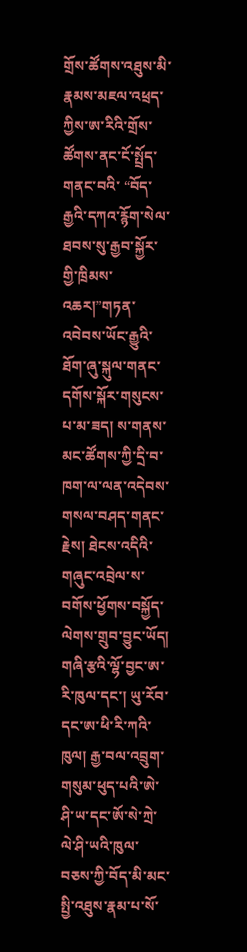གྲོས་ཚོགས་འཐུས་མི་རྣམས་མཇལ་འཕྲད་ཀྱིས་ཨ་རིའི་གྲོས་ཚོགས་ནང་ངོ་སྤྲོད་གནང་བའི་ “བོད་རྒྱའི་དཀའ་རྙོག་སེལ་ཐབས་སུ་རྒྱབ་སྐྱོར་གྱི་ཁྲིམས་འཆར།”གཏན་འབེབས་ཡོང་རྒྱུའི་ཐོག་ཞུ་སྐུལ་གནང་དགོས་སྐོར་གསུངས་པ་མ་ཟད། ས་གནས་མང་ཚོགས་ཀྱི་དྲི་བ་ཁག་ལ་ལན་འདེབས་གསལ་བཤད་གནང་རྗེས། ཐེངས་འདིའི་གཞུང་འབྲེལ་ས་བགོས་ཕྱོགས་བསྐྱོད་ལེགས་གྲུབ་བྱུང་ཡོད།
གཞི་རྩའི་ལྷོ་བྱང་ཨ་རི་ཁུལ་དང་། ཡུ་རོབ་དང་ཨ་ཕི་རི་ཀའི་ཁུལ། རྒྱ་བལ་འབྲུག་གསུམ་ཕུད་པའི་ཨེ་ཤི་ཡ་དང་ཨོ་སེ་ཀྲེ་ལེ་ཤི་ཡའི་ཁུལ་བཅས་ཀྱི་བོད་མི་མང་སྤྱི་འཐུས་རྣམ་པ་སོ་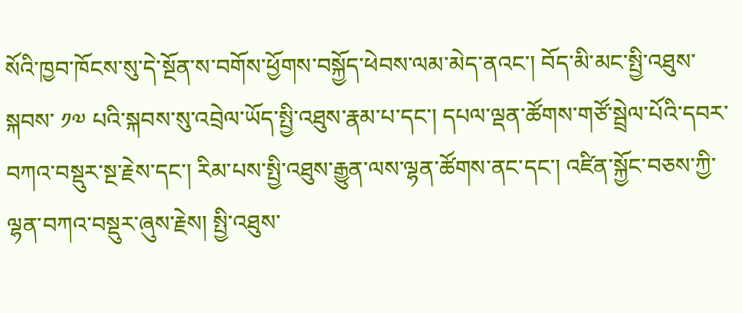སོའི་ཁྱབ་ཁོངས་སུ་དེ་སྔོན་ས་བགོས་ཕྱོགས་བསྐྱོད་ཕེབས་ལམ་མེད་ནའང་། བོད་མི་མང་སྤྱི་འཐུས་སྐབས་ ༡༧ པའི་སྐབས་སུ་འབྲེལ་ཡོད་སྤྱི་འཐུས་རྣམ་པ་དང་། དཔལ་ལྡན་ཚོགས་གཙོ་སྦྲེལ་པོའི་དབར་བཀའ་བསྡུར་སྔ་རྗེས་དང་། རིམ་པས་སྤྱི་འཐུས་རྒྱུན་ལས་ལྷན་ཚོགས་ནང་དང་། འཛིན་སྐྱོང་བཅས་ཀྱི་ལྷན་བཀའ་བསྡུར་ཞུས་རྗེས། སྤྱི་འཐུས་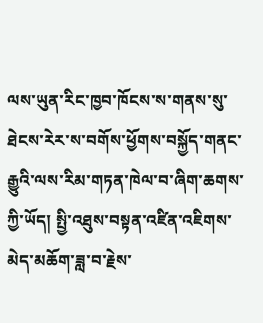ལས་ཡུན་རིང་ཁྱབ་ཁོངས་ས་གནས་སུ་ཐེངས་རེར་ས་བགོས་ཕྱོགས་བསྐྱོད་གནང་རྒྱུའི་ལས་རིམ་གཏན་ཁེལ་བ་ཞིག་ཆགས་ཀྱི་ཡོད། སྤྱི་འཐུས་བསྟན་འཛིན་འཇིགས་མེད་མཆོག་ཟླ་བ་རྗེས་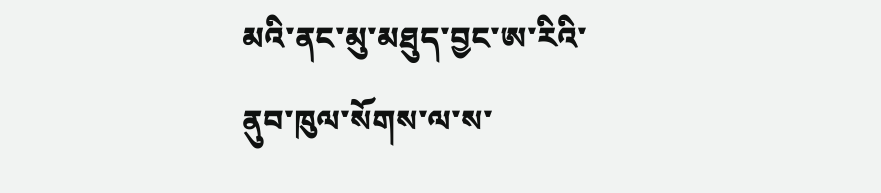མའི་ནང་མུ་མཐུད་བྱང་ཨ་རིའི་ནུབ་ཁུལ་སོགས་ལ་ས་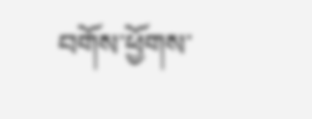བགོས་ཕྱོགས་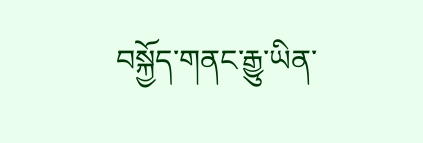བསྐྱོད་གནང་རྒྱུ་ཡིན་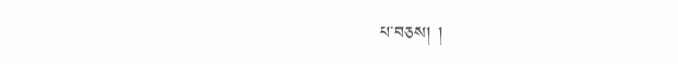པ་བཅས། །